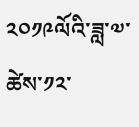༢༠༡༩ལོའི་ཟླ་༧་ཚེས་༡༢་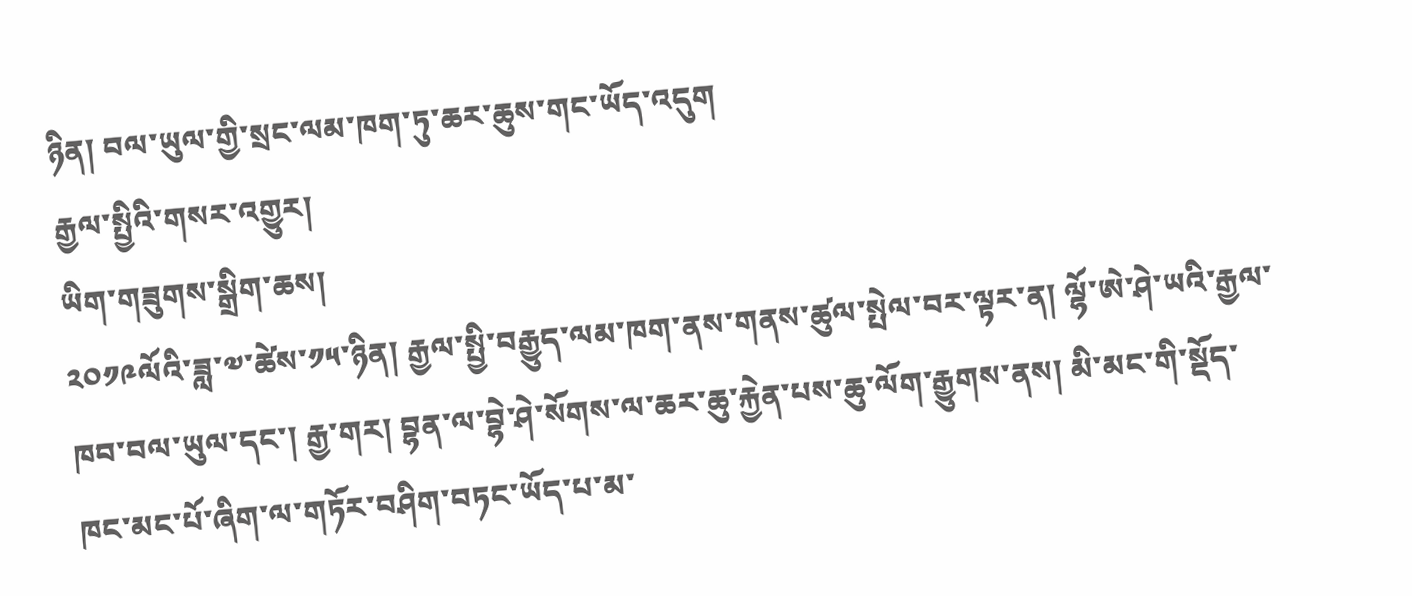ཉིན། བལ་ཡུལ་གྱི་སྲང་ལམ་ཁག་ཏུ་ཆར་ཆུས་གང་ཡོད་འདུག
རྒྱལ་སྤྱིའི་གསར་འགྱུར།
ཡིག་གཟུགས་སྒྲིག་ཆས།
༢༠༡༩ལོའི་ཟླ་༧་ཚེས་༡༥་ཉིན། རྒྱལ་སྤྱི་བརྒྱུད་ལམ་ཁག་ནས་གནས་ཚུལ་སྤེལ་བར་ལྟར་ན། ལྷོ་ཨེ་ཤེ་ཡའི་རྒྱལ་ཁབ་བལ་ཡུལ་དང་། རྒྱ་གར། བྷན་ལ་བྷེ་ཤེ་སོགས་ལ་ཆར་ཆུ་རྐྱེན་པས་ཆུ་ལོག་རྒྱུགས་ནས། མི་མང་གི་སྡོད་ཁང་མང་པོ་ཞིག་ལ་གཏོར་བཤིག་བཏང་ཡོད་པ་མ་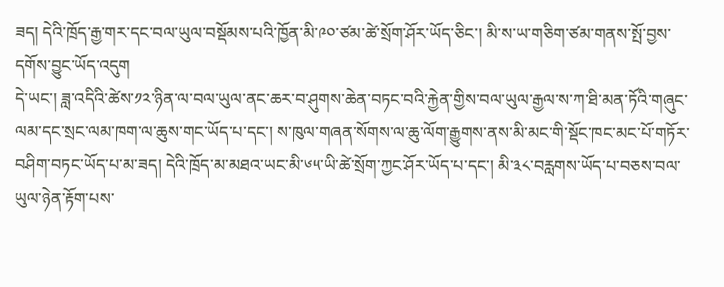ཟད། དེའི་ཁྲོད་རྒྱ་གར་དང་བལ་ཡུལ་བསྡོམས་པའི་ཁྱོན་མི་༩༠་ཙམ་ཚེ་སྲོག་ཤོར་ཡོད་ཅིང་། མི་ས་ཡ་གཅིག་ཙམ་གནས་སྤོ་བྱས་དགོས་བྱུང་ཡོད་འདུག
དེ་ཡང་། ཟླ་འདིའི་ཚེས་༡༢་ཉིན་ལ་བལ་ཡུལ་ནང་ཆར་བ་ཤུགས་ཆེན་བཏང་བའི་རྐྱེན་གྱིས་བལ་ཡུལ་རྒྱལ་ས་ཀ་ཐི་མན་ཏོའི་གཞུང་ལམ་དང་སྲང་ལམ་ཁག་ལ་ཆུས་གང་ཡོད་པ་དང་། ས་ཁུལ་གཞན་སོགས་ལ་ཆུ་ལོག་རྒྱུགས་ནས་མི་མང་གི་སྡོང་ཁང་མང་པོ་གཏོར་བཤིག་བཏང་ཡོད་པ་མ་ཟད། དེའི་ཁྲོད་མ་མཐའ་ཡང་མི་༦༥་ཡི་ཚེ་སྲོག་ཀྱང་ཤོར་ཡོད་པ་དང་། མི་༣༨་བརླགས་ཡོད་པ་བཅས་བལ་ཡུལ་ཉེན་རྟོག་པས་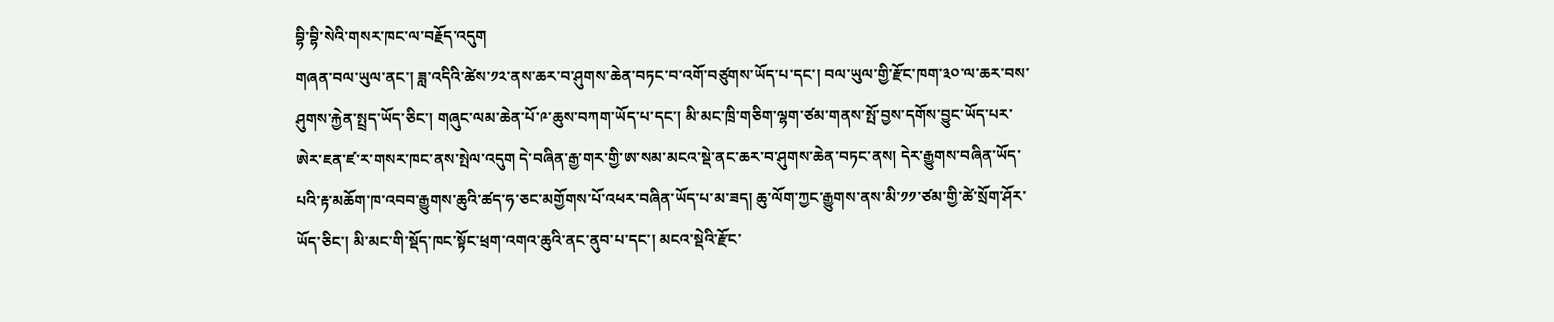བྷི་བྷི་སེའི་གསར་ཁང་ལ་བརྗོད་འདུག
གཞན་བལ་ཡུལ་ནང་། ཟླ་འདིའི་ཚེས་༡༢་ནས་ཆར་བ་ཤུགས་ཆེན་བཏང་བ་འགོ་བཙུགས་ཡོད་པ་དང་། བལ་ཡུལ་གྱི་རྫོང་ཁག་༣༠་ལ་ཆར་བས་ཤུགས་རྐྱེན་སྤྲད་ཡོད་ཅིང་། གཞུང་ལམ་ཆེན་པོ་༩་ཆུས་བཀག་ཡོད་པ་དང་། མི་མང་ཁྲི་གཅིག་ལྷག་ཙམ་གནས་སྤོ་བྱས་དགོས་བྱུང་ཡོད་པར་ཨེར་ཇན་ཛ་ར་གསར་ཁང་ནས་སྤེལ་འདུག དེ་བཞིན་རྒྱ་གར་གྱི་ཨ་སམ་མངའ་སྡེ་ནང་ཆར་བ་ཤུགས་ཆེན་བཏང་ནས། དེར་རྒྱུགས་བཞིན་ཡོད་པའི་རྟ་མཆོག་ཁ་འབབ་རྒྱུགས་ཆུའི་ཚད་ཧ་ཅང་མགྱོགས་པོ་འཕར་བཞིན་ཡོད་པ་མ་ཟད། ཆུ་ལོག་ཀྱང་རྒྱུགས་ནས་མི་༡༡་ཙམ་གྱི་ཚེ་སྲོག་ཤོར་ཡོད་ཅིང་། མི་མང་གི་སྡོད་ཁང་སྟོང་ཕྲག་འགའ་ཆུའི་ནང་ནུབ་པ་དང་། མངའ་སྡེའི་རྫོང་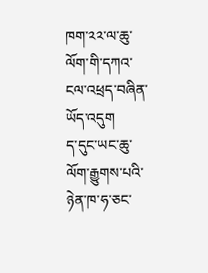ཁག་༢༢་ལ་ཆུ་ལོག་གི་དཀའ་ངལ་འཕྲད་བཞིན་ཡོད་འདུག
ད་དུང་ཡང་ཆུ་ལོག་རྒྱུགས་པའི་ཉེན་ཁ་ཧ་ཅང་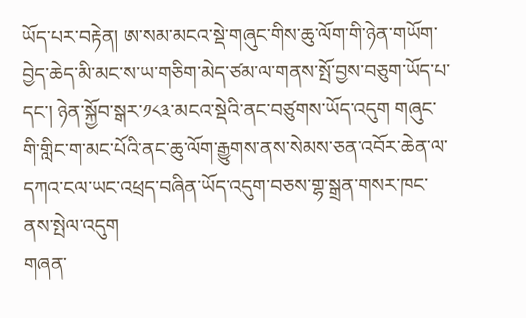ཡོད་པར་བརྟེན། ཨ་སམ་མངའ་སྡེ་གཞུང་གིས་ཆུ་ལོག་གི་ཉེན་གཡོག་བྱེད་ཆེད་མི་མང་ས་ཡ་གཅིག་མེད་ཙམ་ལ་གནས་སྤོ་བྱས་བཅུག་ཡོད་པ་དང་། ཉེན་སྐྱོབ་སྒར་༡༨༣་མངའ་སྡེའི་ནང་བཙུགས་ཡོད་འདུག གཞུང་གི་གླིང་ག་མང་པོའི་ནང་ཆུ་ལོག་རྒྱུགས་ནས་སེམས་ཅན་འབོར་ཆེན་ལ་དཀའ་ངལ་ཡང་འཕྲད་བཞིན་ཡོད་འདུག་བཅས་གྷ་སྒྲན་གསར་ཁང་ནས་སྤེལ་འདུག
གཞན་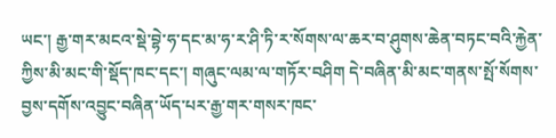ཡང་། རྒྱ་གར་མངའ་སྡེ་བྷེ་ཧ་དང་མ་ཧ་ར་ཤི་ཏི་ར་སོགས་ལ་ཆར་བ་ཤུགས་ཆེན་བཏང་བའི་རྐྱེན་ཀྱིས་མི་མང་གི་སྡོད་ཁང་དང་། གཞུང་ལམ་ལ་གཏོར་བཤིག དེ་བཞིན་མི་མང་གནས་སྤོ་སོགས་བྱས་དགོས་འབྱུང་བཞིན་ཡོད་པར་རྒྱ་གར་གསར་ཁང་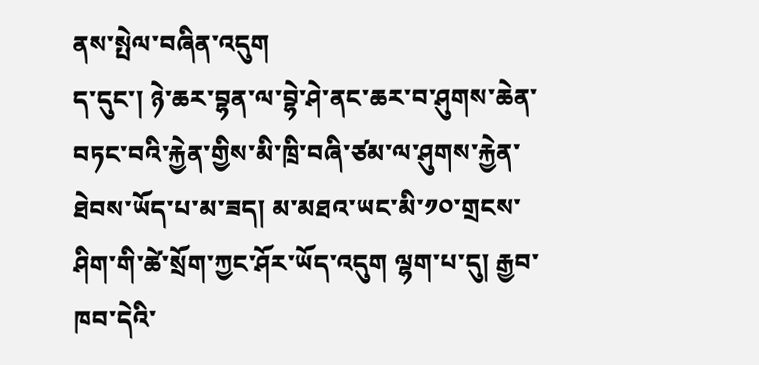ནས་སྤེལ་བཞིན་འདུག
ད་དུང་། ཉེ་ཆར་བྷན་ལ་བྷེ་ཤེ་ནང་ཆར་བ་ཤུགས་ཆེན་བཏང་བའི་རྐྱེན་གྱིས་མི་ཁྲི་བཞི་ཙམ་ལ་ཤུགས་རྐྱེན་ཐེབས་ཡོད་པ་མ་ཟད། མ་མཐའ་ཡང་མི་༡༠་གྲངས་ཤིག་གི་ཚེ་སྲོག་ཀྱང་ཤོར་ཡོད་འདུག ལྷག་པ་དུ། རྒྱབ་ཁབ་དེའི་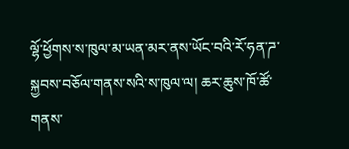ལྷོ་ཕྱོགས་ས་ཁུལ་མ་ཡན་མར་ནས་ཡོང་བའི་རོ་ཧན་ཌ་སྐྱབས་བཅོལ་གནས་སའི་ས་ཁུལ་ལ། ཆར་ཆུས་ཁོ་ཚོ་གནས་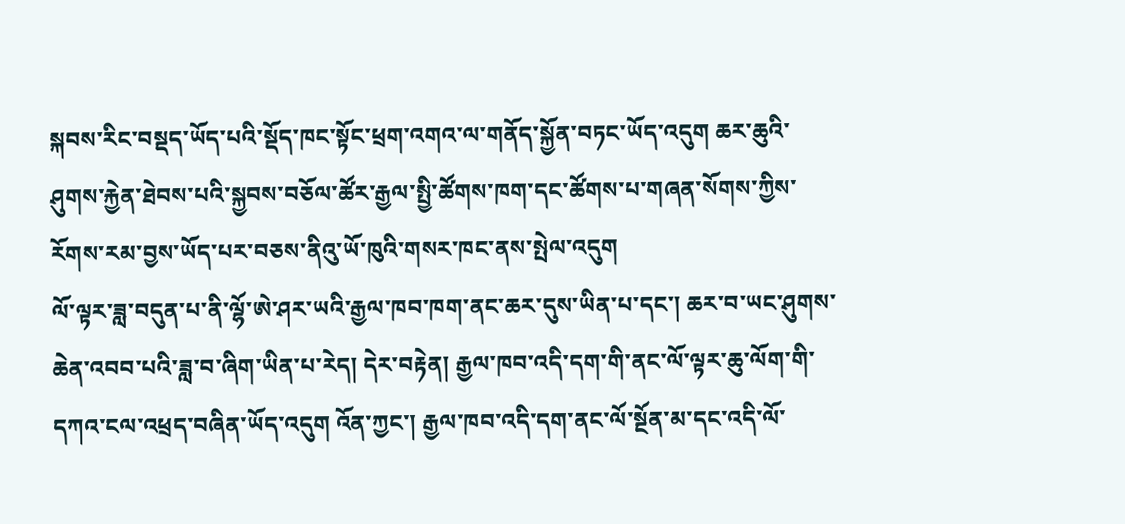སྐབས་རིང་བསྡད་ཡོད་པའི་སྡོད་ཁང་སྟོང་ཕྲག་འགའ་ལ་གནོད་སྐྱོན་བཏང་ཡོད་འདུག ཆར་ཆུའི་ཤུགས་རྐྱེན་ཐེབས་པའི་སྐྱབས་བཅོལ་ཚོར་རྒྱལ་སྤྱི་ཚོགས་ཁག་དང་ཚོགས་པ་གཞན་སོགས་ཀྱིས་རོགས་རམ་བྱས་ཡོད་པར་བཅས་ནིའུ་ཡོ་ཁུའི་གསར་ཁང་ནས་སྤེལ་འདུག
ལོ་ལྟར་ཟླ་བདུན་པ་ནི་ལྷོ་ཨེ་ཤར་ཡའི་རྒྱལ་ཁབ་ཁག་ནང་ཆར་དུས་ཡིན་པ་དང་། ཆར་བ་ཡང་ཤུགས་ཆེན་འབབ་པའི་ཟླ་བ་ཞིག་ཡིན་པ་རེད། དེར་བརྟེན། རྒྱལ་ཁབ་འདི་དག་གི་ནང་ལོ་ལྟར་ཆུ་ལོག་གི་དཀའ་ངལ་འཕྲད་བཞིན་ཡོད་འདུག འོན་ཀྱང་། རྒྱལ་ཁབ་འདི་དག་ནང་ལོ་སྔོན་མ་དང་འདི་ལོ་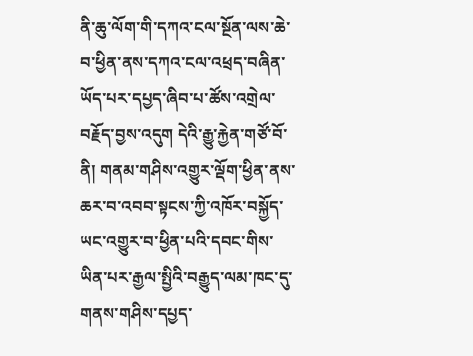ནི་ཆུ་ལོག་གི་དཀའ་ངལ་སྔོན་ལས་ཆེ་བ་ཕྱིན་ནས་དཀའ་ངལ་འཕྲད་བཞིན་ཡོད་པར་དཔྱད་ཞིབ་པ་ཚོས་འགྲེལ་བརྗོད་བྱས་འདུག དེའི་རྒྱུ་རྐྱེན་གཙོ་བོ་ནི། གནམ་གཤིས་འགྱུར་ལྡོག་ཕྱིན་ནས་ཆར་བ་འབབ་སྟངས་ཀྱི་འཁོར་བསྐྱོད་ཡང་འགྱུར་བ་ཕྱིན་པའི་དབང་གིས་ཡིན་པར་རྒྱལ་སྤྱིའི་བརྒྱུད་ལམ་ཁང་དུ་གནས་གཤིས་དཔྱད་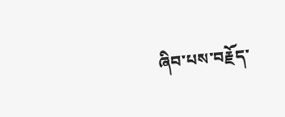ཞིབ་པས་བརྗོད་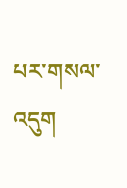པར་གསལ་འདུག